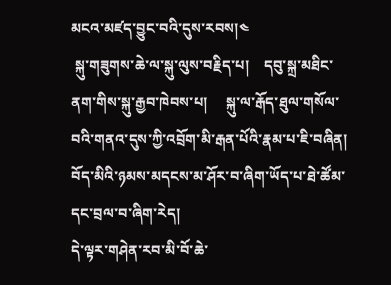མངའ་མཛད་བྱུང་བའི་དུས་རབས།༤
 སྐུ་གཟུགས་ཆེ་ལ་སྐུ་ལུས་བརྗིད་པ།    དབུ་སྐྲ་མཐིང་ནག་གིས་སྐུ་རྒྱབ་ཁེབས་པ།     སྐུ་ལ་རྒོད་ཐུལ་གསོལ་བའི་གནའ་དུས་ཀྱི་འབྲོག་མི་རྒན་པོའི་རྣམ་པ་ཇི་བཞིན།    བོད་མིའི་ཉམས་མདངས་མ་ཤོར་བ་ཞིག་ཡོད་པ་ཐེ་ཚོམ་དང་བྲལ་བ་ཞིག་རེད།
དེ་ལྟར་གཤེན་རབ་མི་བོ་ཆེ་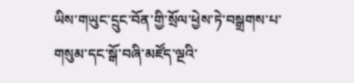ཡིས་གཡུང་དྲུང་བོན་གྱི་སྲོལ་ཕྱེས་ཏེ་བསྒྲགས་པ་གསུམ་དང་སྒོ་བཞི་མཛོད་ལྔའི་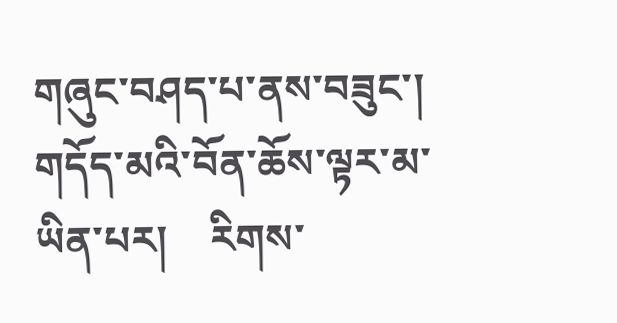གཞུང་བཤད་པ་ནས་བཟུང་།    གདོད་མའི་བོན་ཆོས་ལྟར་མ་ཡིན་པར།    རིགས་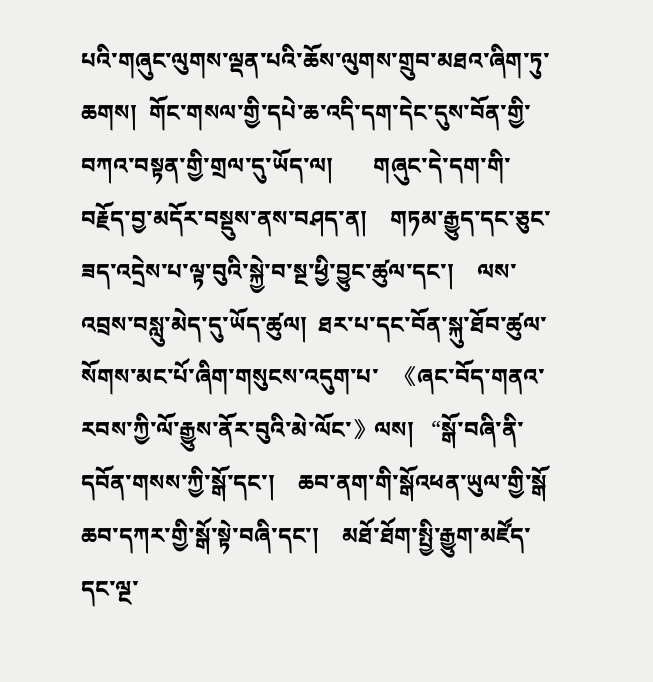པའི་གཞུང་ལུགས་ལྡན་པའི་ཆོས་ལུགས་གྲུབ་མཐའ་ཞིག་ཏུ་ཆགས།  གོང་གསལ་གྱི་དཔེ་ཆ་འདི་དག་དེང་དུས་བོན་གྱི་བཀའ་བསྟན་གྱི་གྲལ་དུ་ཡོད་ལ།       གཞུང་དེ་དག་གི་བརྗོད་བྱ་མདོར་བསྡུས་ནས་བཤད་ན།    གཏམ་རྒྱུད་དང་ཅུང་ཟད་འདྲེས་པ་ལྟ་བུའི་སྐྱེ་བ་སྔ་ཕྱི་བྱུང་ཚུལ་དང་།    ལས་འབྲས་བསླུ་མེད་དུ་ཡོད་ཚུལ།  ཐར་པ་དང་བོན་སྐུ་ཐོབ་ཚུལ་སོགས་མང་པོ་ཞིག་གསུངས་འདུག་པ་   《ཞང་བོད་གནའ་རབས་ཀྱི་ལོ་རྒྱུས་ནོར་བུའི་མེ་ལོང་》ལས།   “སྒོ་བཞི་ནི་དབོན་གསས་ཀྱི་སྒོ་དང་།    ཆབ་ནག་གི་སྒོའཕན་ཡུལ་གྱི་སྒོ  ཆབ་དཀར་གྱི་སྒོ་སྟེ་བཞི་དང་།    མཐོ་ཐོག་སྤྱི་རྒྱུག་མཛོད་དང་ལྔ་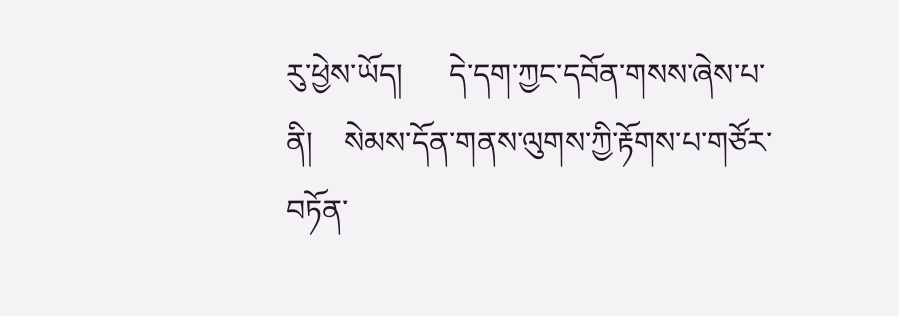རུ་ཕྱེས་ཡོད།      དེ་དག་ཀྱང་དབོན་གསས་ཞེས་པ་ནི།    སེམས་དོན་གནས་ལུགས་ཀྱི་རྟོགས་པ་གཙོར་བཏོན་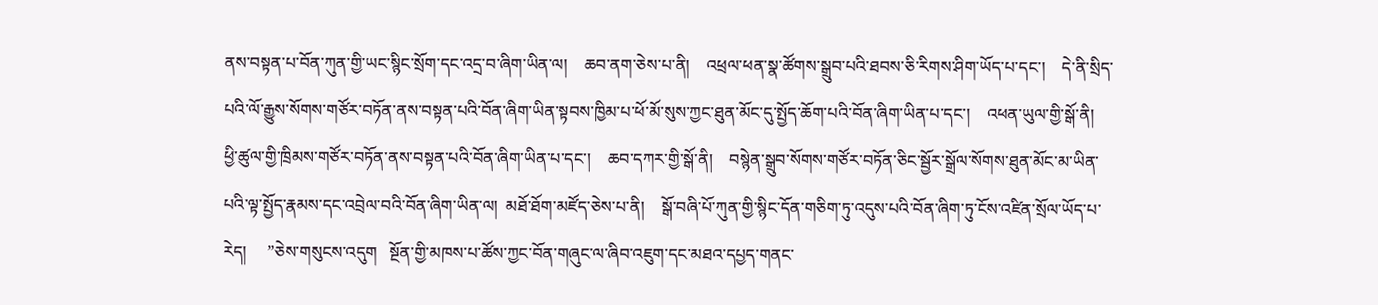ནས་བསྟན་པ་བོན་ཀུན་གྱི་ཡང་སྙིང་སྲོག་དང་འདྲ་བ་ཞིག་ཡིན་ལ།    ཆབ་ནག་ཅེས་པ་ནི།    འཕྲལ་ཕན་སྣ་ཚོགས་སྒྲུབ་པའི་ཐབས་ཅི་རིགས་ཤིག་ཡོད་པ་དང་།    དེ་ནི་སྲིད་པའི་ལོ་རྒྱུས་སོགས་གཙོར་བཏོན་ནས་བསྟན་པའི་བོན་ཞིག་ཡིན་སྟབས་ཁྱིམ་པ་ཕོ་མོ་སུས་ཀྱང་ཐུན་མོང་དུ་སྤྱོད་ཆོག་པའི་བོན་ཞིག་ཡིན་པ་དང་།    འཕན་ཡུལ་གྱི་སྒོ་ནི།     ཕྱི་ཚུལ་གྱི་ཁྲིམས་གཙོར་བཏོན་ནས་བསྟན་པའི་བོན་ཞིག་ཡིན་པ་དང་།    ཆབ་དཀར་གྱི་སྒོ་ནི།    བསྙེན་སྒྲུབ་སོགས་གཙོར་བཏོན་ཅིང་སྦྱོར་སྒྲོལ་སོགས་ཐུན་མོང་མ་ཡིན་པའི་ལྟ་སྤྱོད་རྣམས་དང་འབྲེལ་བའི་བོན་ཞིག་ཡིན་ལ།  མཐོ་ཐོག་མཛོད་ཅེས་པ་ནི།    སྒོ་བཞི་པོ་ཀུན་གྱི་སྙིང་དོན་གཅིག་ཏུ་འདུས་པའི་བོན་ཞིག་ཏུ་ངོས་འཛིན་སྲོལ་ཡོད་པ་རེད།     ”ཅེས་གསུངས་འདུག   སྔོན་གྱི་མཁས་པ་ཚོས་ཀྱང་བོན་གཞུང་ལ་ཞིབ་འཇུག་དང་མཐའ་དཔྱད་གནང་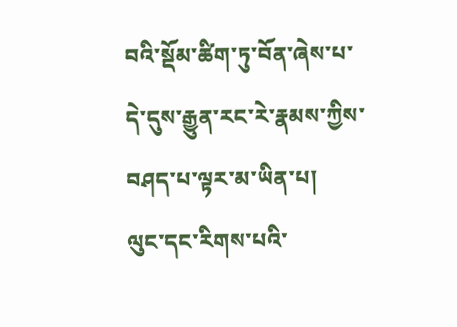བའི་སྡོམ་ཚིག་ཏུ་བོན་ཞེས་པ་དེ་དུས་རྒྱུན་རང་རེ་རྣམས་ཀྱིས་བཤད་པ་ལྟར་མ་ཡིན་པ།    ལུང་དང་རིགས་པའི་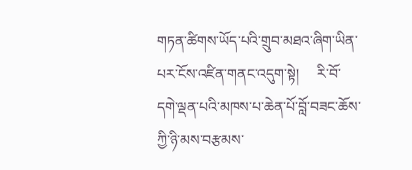གཏན་ཚིགས་ཡོད་པའི་གྲུབ་མཐའ་ཞིག་ཡིན་པར་ངོས་འཛིན་གནང་འདུག་སྟེ།     རི་བོ་དགེ་ལྡན་པའི་མཁས་པ་ཆེན་པོ་བློ་བཟང་ཆོས་ཀྱི་ཉི་མས་བརྩམས་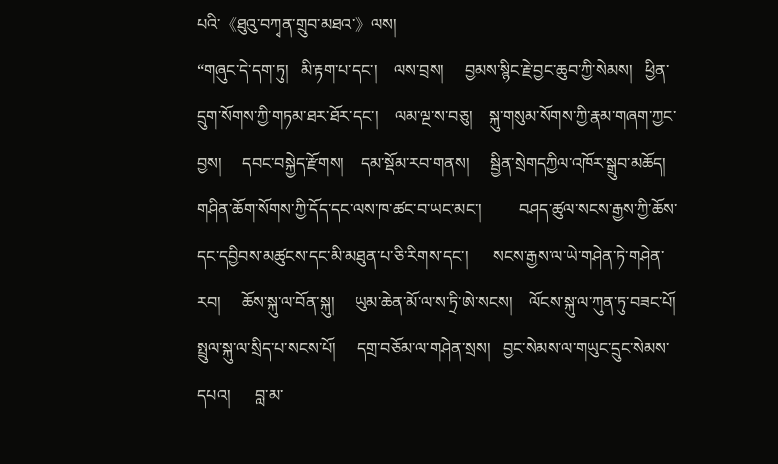པའི་《ཐུའུ་བཀྭན་གྲུབ་མཐའ་》ལས།
“གཞུང་དེ་དག་ཏུ།   མི་རྟག་པ་དང་།    ལས་བྲས།     བྱམས་སྙིང་རྗེ་བྱང་ཆུབ་ཀྱི་སེམས།   ཕྱིན་དྲུག་སོགས་ཀྱི་གཏམ་ཐར་ཐོར་དང་།    ལམ་ལྔ་ས་བཅུ།    སྐུ་གསུམ་སོགས་ཀྱི་རྣམ་གཞག་ཀྱང་བྱས།     དབང་བསྐྱེད་རྫོགས།    དམ་སྡོམ་རབ་གནས།     སྦྱིན་སྲེགདཀྱིལ་འཁོར་སྒྲུབ་མཆོད།    གཤིན་ཆོག་སོགས་ཀྱི་དོད་དང་ལས་ཁ་ཚང་བ་ཡང་མང་།         བཤད་ཚུལ་སངས་རྒྱས་ཀྱི་ཆོས་དང་དབྱིབས་མཚུངས་དང་མི་མཐུན་པ་ཅི་རིགས་དང་།      སངས་རྒྱས་ལ་ཡེ་གཤེན་ཏེ་གཤེན་རབ།     ཆོས་སྐུ་ལ་བོན་སྐུ།     ཡུམ་ཆེན་མོ་ལ་ས་ཏྲི་ཨེ་སངས།    ལོངས་སྐུ་ལ་ཀུན་ཏུ་བཟང་པོ།   སྤྲུལ་སྐུ་ལ་སྲིད་པ་སངས་པོ།     དགྲ་བཅོམ་ལ་གཤེན་སྲས།   བྱང་སེམས་ལ་གཡུང་དྲུང་སེམས་དཔའ།      བླ་མ་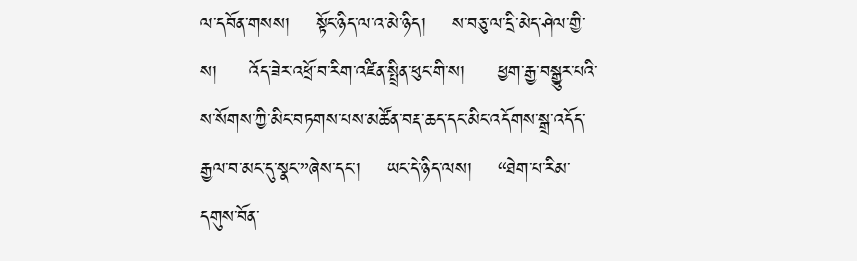ལ་དབོན་གསས།    སྟོང་ཉིད་ལ་འ་མེ་ཉིད།    ས་བཅུ་ལ་དྲི་མེད་ཤེལ་གྱི་ས།     འོད་ཟེར་འཕྲོ་བ་རིག་འཛིན་སྤྲིན་ཕུང་གི་ས།     ཕྱག་རྒྱ་བསྒྱུར་པའི་ས་སོགས་ཀྱི་མིང་བཏགས་པས་མཚོན་བརྡ་ཆད་དང་མིང་འདོགས་སྒྲ་འདོད་རྒྱལ་བ་མང་དུ་སྣང་”ཞེས་དང་།    ཡང་དེ་ཉིད་ལས།    “ཐེག་པ་རིམ་དགུས་བོན་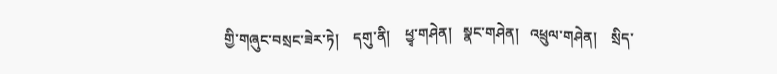གྱི་གཞུང་བསྲང་ཟེར་ཏེ།    དགུ་ནི།    ཕྱྭ་གཤེན།   སྣང་གཤེན།   འཕྲུལ་གཤེན།    སྲིད་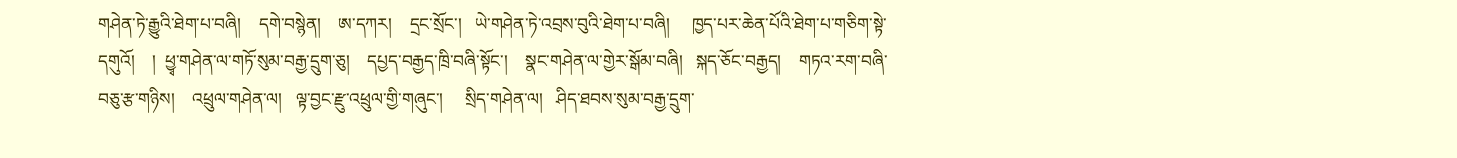གཤེན་ཏེ་རྒྱུའི་ཐེག་པ་བཞི།    དགེ་བསྙེན།    ཨ་དཀར།    དྲང་སྲོང་།   ཡེ་གཤེན་ཏེ་འབྲས་བུའི་ཐེག་པ་བཞི།     ཁྱད་པར་ཆེན་པོའི་ཐེག་པ་གཅིག་སྟེ་དགུའོ།    །  ཕྱྭ་གཤེན་ལ་གཏོ་སུམ་བརྒྱ་དྲུག་ཅུ།    དཔྱད་བརྒྱད་ཁྲི་བཞི་སྟོང་།    སྣང་གཤེན་ལ་གྱེར་སྒོམ་བཞི།   སྐད་ཅོང་བརྒྱད།    གཏའ་རག་བཞི་བཅུ་རྩ་གཉིས།    འཕྲུལ་གཤེན་ལ།   ལྟ་བྱང་རྫུ་འཕྲུལ་གྱི་གཞུང་།     སྲིད་གཤེན་ལ།   ཤིད་ཐབས་སུམ་བརྒྱ་དྲུག་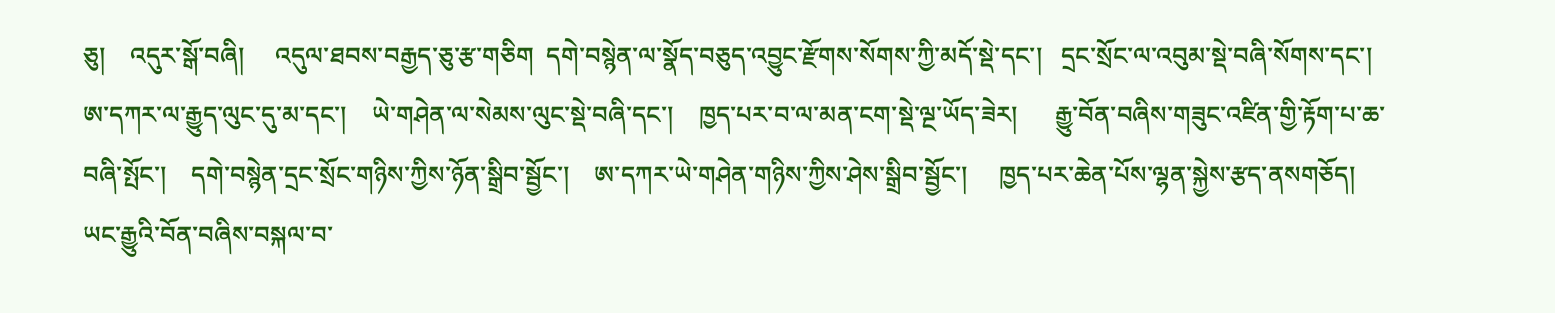ཅུ།    འདུར་སྒོ་བཞི།     འདུལ་ཐབས་བརྒྱད་ཅུ་རྩ་གཅིག  དགེ་བསྙེན་ལ་སྣོད་བཅུད་འབྱུང་རྫོགས་སོགས་ཀྱི་མདོ་སྡེ་དང་།   དྲང་སྲོང་ལ་འབུམ་སྡེ་བཞི་སོགས་དང་།     ཨ་དཀར་ལ་རྒྱུད་ལུང་དུ་མ་དང་།    ཡེ་གཤེན་ལ་སེམས་ལུང་སྡེ་བཞི་དང་།    ཁྱད་པར་བ་ལ་མན་ངག་སྡེ་ལྔ་ཡོད་ཟེར།      རྒྱུ་བོན་བཞིས་གཟུང་འཛིན་གྱི་རྟོག་པ་ཆ་བཞི་སྤོང་།    དགེ་བསྙེན་དྲང་སྲོང་གཉིས་ཀྱིས་ཉོན་སྒྲིབ་སྦྱོང་།    ཨ་དཀར་ཡེ་གཤེན་གཉིས་ཀྱིས་ཤེས་སྒྲིབ་སྦྱོང་།     ཁྱད་པར་ཆེན་པོས་ལྷན་སྐྱེས་རྩད་ནསགཅོད།      ཡང་རྒྱུའི་བོན་བཞིས་བསྐལ་བ་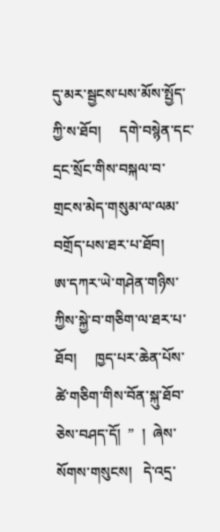དུ་མར་སྦྱངས་པས་མོས་སྤྱོད་ཀྱི་ས་ཐོབ།     དགེ་བསྙེན་དང་དྲང་སྲོང་གིས་བསྐལ་བ་གྲངས་མེད་གསུམ་ལ་ལམ་བགྲོད་པས་ཐར་པ་ཐོབ།     ཨ་དཀར་ཡེ་གཤེན་གཉིས་ཀྱིས་སྐྱེ་བ་གཅིག་ལ་ཐར་པ་ཐོབ།     ཁྱད་པར་ཆེན་པོས་ཚེ་གཅིག་གིས་བོན་སྐུ་ཐོབ་ཅེས་བཤད་དོ།  ”  །  ཞེས་སོགས་གསུངས།   དེ་འདྲ་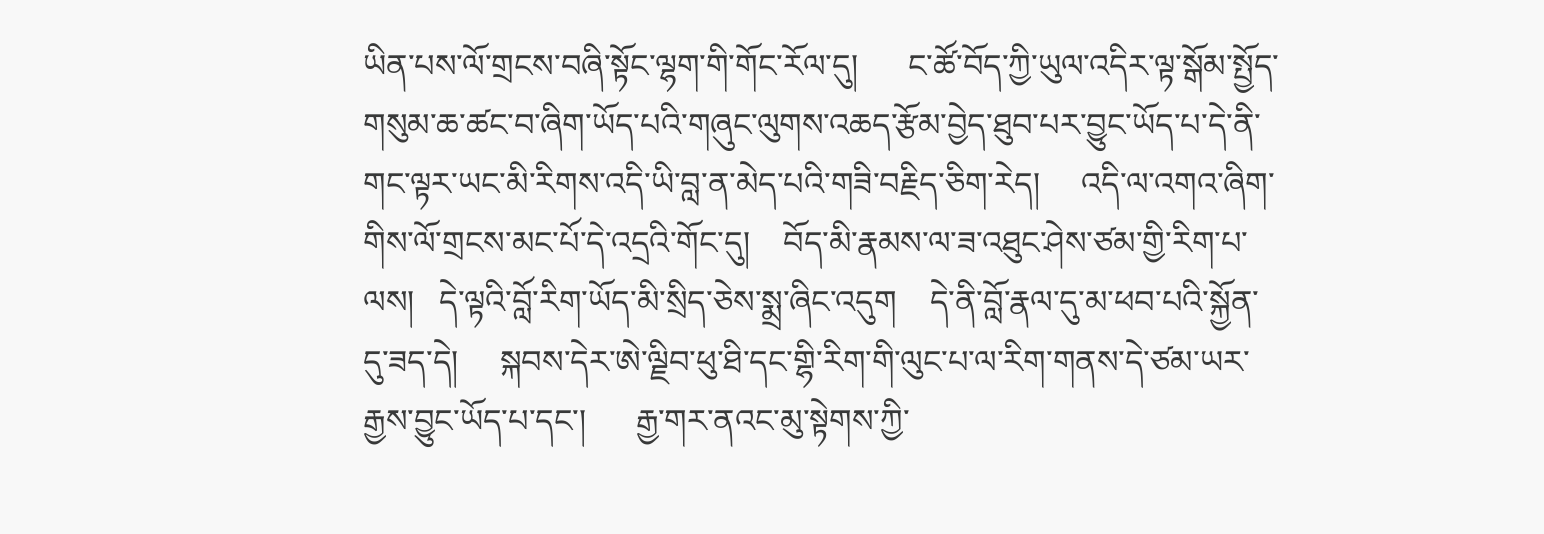ཡིན་པས་ལོ་གྲངས་བཞི་སྟོང་ལྷག་གི་གོང་རོལ་དུ།      ང་ཚོ་བོད་ཀྱི་ཡུལ་འདིར་ལྟ་སྒོམ་སྤྱོད་གསུམ་ཆ་ཚང་བ་ཞིག་ཡོད་པའི་གཞུང་ལུགས་འཆད་རྩོམ་བྱེད་ཐུབ་པར་བྱུང་ཡོད་པ་དེ་ནི་གང་ལྟར་ཡང་མི་རིགས་འདི་ཡི་བླ་ན་མེད་པའི་གཟི་བརྗིད་ཅིག་རེད།     འདི་ལ་འགའ་ཞིག་གིས་ལོ་གྲངས་མང་པོ་དེ་འདྲའི་གོང་དུ།    བོད་མི་རྣམས་ལ་ཟ་འཐུང་ཤེས་ཙམ་གྱི་རིག་པ་ལས།   དེ་ལྟའི་བློ་རིག་ཡོད་མི་སྲིད་ཅེས་སྨྲ་ཞིང་འདུག    དེ་ནི་བློ་རྣལ་དུ་མ་ཕབ་པའི་སྐྱོན་དུ་ཟད་དེ།     སྐབས་དེར་ཨེ་ལྗིབ་ཕུ་ཐི་དང་གྷི་རིག་གི་ལུང་པ་ལ་རིག་གནས་དེ་ཙམ་ཡར་རྒྱས་བྱུང་ཡོད་པ་དང་།      རྒྱ་གར་ནའང་མུ་སྟེགས་ཀྱི་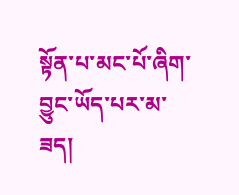སྟོན་པ་མང་པོ་ཞིག་བྱུང་ཡོད་པར་མ་ཟད།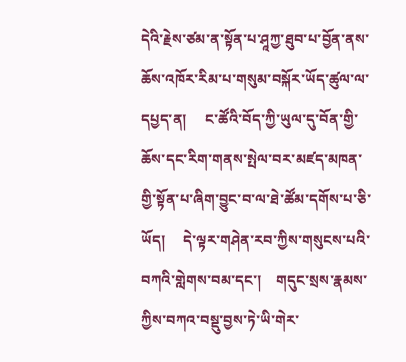དེའི་རྗེས་ཙམ་ན་སྟོན་པ་ཤཱཀྱ་ཐུབ་པ་བྱོན་ནས་ཆོས་འཁོར་རིམ་པ་གསུམ་བསྐོར་ཡོད་ཚུལ་ལ་དཔྱད་ན།     ང་ཚོའི་བོད་ཀྱི་ཡུལ་དུ་བོན་གྱི་ཆོས་དང་རིག་གནས་སྤེལ་བར་མཛད་མཁན་གྱི་སྟོན་པ་ཞིག་བྱུང་བ་ལ་ཐེ་ཚོམ་དགོས་པ་ཅི་ཡོད།     དེ་ལྟར་གཤེན་རབ་ཀྱིས་གསུངས་པའི་བཀའི་གླེགས་བམ་དང་།    གདུང་སྲས་རྣམས་ཀྱིས་བཀའ་བསྡུ་བྱས་ཏེ་ཡི་གེར་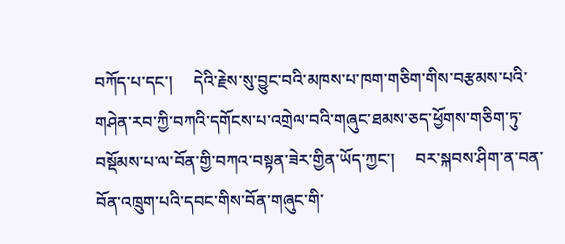བཀོད་པ་དང་།     དེའི་རྗེས་སུ་བྱུང་བའི་མཁས་པ་ཁག་གཅིག་གིས་བརྩམས་པའི་གཤེན་རབ་ཀྱི་བཀའི་དགོངས་པ་འགྲེལ་བའི་གཞུང་ཐམས་ཅད་ཕྱོགས་གཅིག་ཏུ་བསྡོམས་པ་ལ་བོན་གྱི་བཀའ་བསྟན་ཟེར་གྱིན་ཡོད་ཀྱང་།     བར་སྐབས་ཤིག་ན་བན་བོན་འཁྲུག་པའི་དབང་གིས་བོན་གཞུང་གི་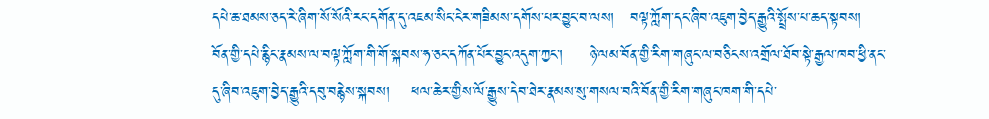དཔེ་ཆ་ཐམས་ཅད་རེ་ཞིག་སོ་སོའི་རང་དགོན་དུ་འཇམ་སིང་ངེར་གཟིམས་དགོས་པར་བྱུང་བ་ལས།   བལྟ་ཀློག་དང་ཞིབ་འཇུག་བྱེད་རྒྱུའི་སྤྲོས་པ་ཆད་སྟབས།    བོན་གྱི་དཔེ་རྙིང་རྣམས་ལ་བལྟ་ཀློག་གི་གོ་སྐབས་ཧ་ཅང་དཀོན་པོར་བྱུང་འདུག་ཀྱང་།     ཉེ་ལམ་བོན་གྱི་རིག་གཞུང་ལ་བཅིངས་འགྲོལ་ཐོབ་སྟེ་རྒྱལ་ཁབ་ཕྱི་ནང་དུ་ཞིབ་འཇུག་བྱེད་རྒྱུའི་དབུ་བརྙེས་སྐབས།    ཕལ་ཆེར་གྱིས་ལོ་རྒྱུས་དེབ་ཐེར་རྣམས་སུ་གསལ་བའི་བོན་གྱི་རིག་གཞུང་ཁག་གི་དཔེ་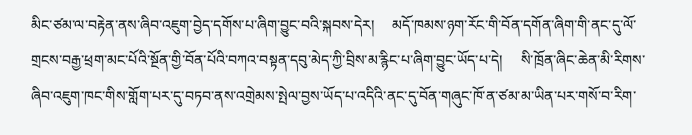མིང་ཙམ་ལ་བརྟེན་ནས་ཞིབ་འཇུག་བྱེད་དགོས་པ་ཞིག་བྱུང་བའི་སྐབས་དེར།     མདོ་ཁམས་ཉག་རོང་གི་བོན་དགོན་ཞིག་གི་ནང་དུ་ལོ་གྲངས་བརྒྱ་ཕྲག་མང་པོའི་སྔོན་གྱི་བོན་པོའི་བཀའ་བསྟན་དབུ་མེད་ཀྱི་བྲིས་མ་རྙིང་པ་ཞིག་བྱུང་ཡོད་པ་དེ།     སི་ཁྲོན་ཞིང་ཆེན་མི་རིགས་ཞིབ་འཇུག་ཁང་གིས་གློག་པར་དུ་བཏབ་ནས་འགྲེམས་སྤེལ་བྱས་ཡོད་པ་འདིའི་ནང་དུ་བོན་གཞུང་ཁོ་ན་ཙམ་མ་ཡིན་པར་གསོ་བ་རིག་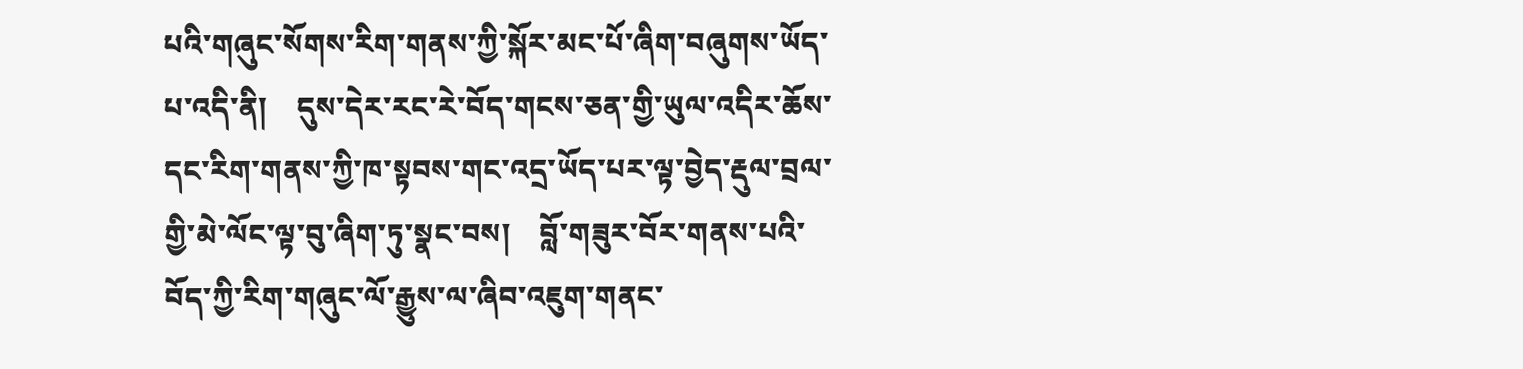པའི་གཞུང་སོགས་རིག་གནས་ཀྱི་སྐོར་མང་པོ་ཞིག་བཞུགས་ཡོད་པ་འདི་ནི།    དུས་དེར་རང་རེ་བོད་གངས་ཅན་གྱི་ཡུལ་འདིར་ཆོས་དང་རིག་གནས་ཀྱི་ཁ་སྟབས་གང་འདྲ་ཡོད་པར་ལྟ་བྱེད་རྡུལ་བྲལ་གྱི་མེ་ལོང་ལྟ་བུ་ཞིག་ཏུ་སྣང་བས།    བློ་གཟུར་བོར་གནས་པའི་བོད་ཀྱི་རིག་གཞུང་ལོ་རྒྱུས་ལ་ཞིབ་འཇུག་གནང་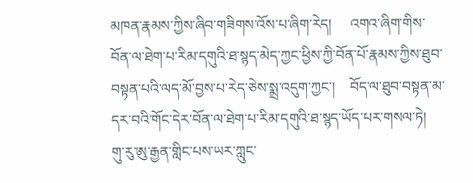མཁན་རྣམས་ཀྱིས་ཞིབ་གཟིགས་འོས་པ་ཞིག་རེད།     འགའ་ཞིག་གིས་བོན་ལ་ཐེག་པ་རིམ་དགུའི་ཐ་སྙད་མེད་ཀྱང་ཕྱིས་ཀྱི་བོན་པོ་རྣམས་ཀྱིས་ཐུབ་བསྟན་པའི་ལད་མོ་བྱས་པ་རེད་ཅེས་སྨྲ་འདུག་ཀྱང་།    བོད་ལ་ཐུབ་བསྟན་མ་དར་བའི་གོང་དེར་བོན་ལ་ཐེག་པ་རིམ་དགུའི་ཐ་སྙད་ཡོད་པར་གསལ་ཏེ།   གུ་རུ་ཨུ་རྒྱན་གླིང་པས་ཡར་ཀླུང་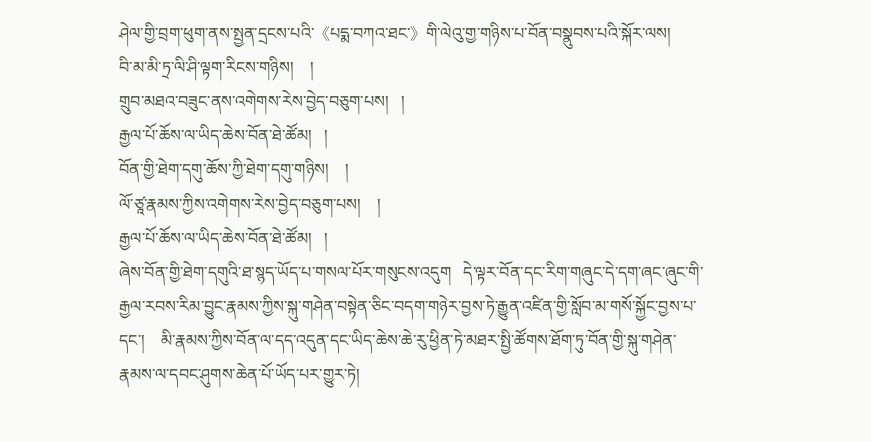ཤེལ་གྱི་བྲག་ཕུག་ནས་སྤྱན་དྲངས་པའི་《པདྨ་བཀའ་ཐང་》གི་ལེའུ་གྱ་གཉིས་པ་བོན་བསྣུབས་པའི་སྐོར་ལས།
བི་མ་མི་ཏྲ་ལི་ཤི་ལྟག་རིངས་གཉིས།    །
གྲུབ་མཐའ་བཟུང་ནས་འགེགས་རེས་བྱེད་བཅུག་པས།   །
རྒྱལ་པོ་ཆོས་ལ་ཡིད་ཆེས་བོན་ཐེ་ཚོམ།   །
བོན་གྱི་ཐེག་དགུ་ཆོས་ཀྱི་ཐེག་དགུ་གཉིས།    །
ལོ་ཙཱ་རྣམས་ཀྱིས་འགེགས་རེས་བྱེད་བཅུག་པས།    །
རྒྱལ་པོ་ཆོས་ལ་ཡིད་ཆེས་བོན་ཐེ་ཚོམ།   །
ཞེས་བོན་གྱི་ཐེག་དགུའི་ཐ་སྙད་ཡོད་པ་གསལ་པོར་གསུངས་འདུག   དེ་ལྟར་བོན་དང་རིག་གཞུང་དེ་དག་ཞང་ཞུང་གི་རྒྱལ་རབས་རིམ་བྱུང་རྣམས་ཀྱིས་སྐུ་གཤེན་བསྟེན་ཅིང་བདག་གཉེར་བྱས་ཏེ་རྒྱུན་འཛིན་གྱི་སློབ་མ་གསོ་སྐྱོང་བྱས་པ་དང་།    མི་རྣམས་ཀྱིས་བོན་ལ་དད་འདུན་དང་ཡིད་ཆེས་ཆེ་རུ་ཕྱིན་ཏེ་མཐར་སྤྱི་ཚོགས་ཐོག་ཏུ་བོན་གྱི་སྐུ་གཤེན་རྣམས་ལ་དབང་ཤུགས་ཆེན་པོ་ཡོད་པར་གྱུར་ཏེ།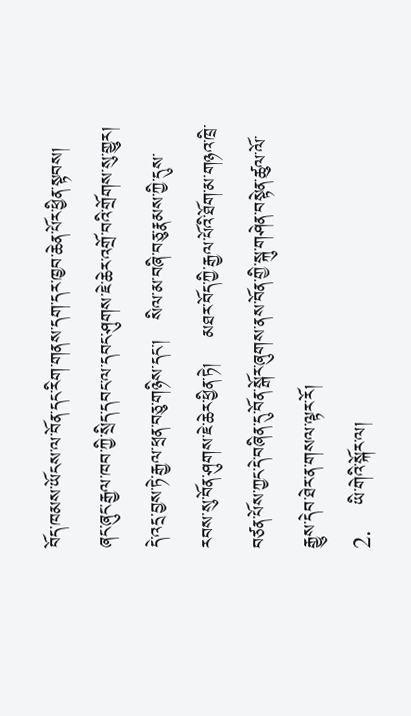བོད་ཁམས་ཡོངས་ལ་བོན་དང་རིག་གནས་དག་དར་ཁྱབ་ཆེན་པོར་ཕྱིན་སྟབས།    ཞང་ཞུང་རྒྱལ་ཁབ་ཀྱི་སྲིད་དབང་ལ་དབང་ཤུགས་ཇེ་ཆེར་འགྲོ་བའི་གྲོགས་སུ་གྱུར།     དེ་འདྲ་བྱས་ཏེ་རྒྱལ་ཕྲན་བཅུ་གཉིས་དང་།   སིལ་མ་བཞི་བཅུ་རྣམས་ཀྱི་དུས་རབས་སུ་བོན་ཤུགས་ཇེ་ཆེར་ཕྱིན་ཏེ།    མཐར་བོད་ཀྱི་རྒྱལ་པོའི་ཐོག་མ་གཉའ་ཁྲི་བཙན་པོས་ཀྱང་དེ་བཞིན་དུ་བོན་སྒོར་ཞུགས་ནས་བོན་གྱི་སྐུ་གཤེན་བསྟེན་ཚུལ་ལོ་རྒྱུས་དེབ་ཐེར་ན་གསལ་ལྟར་རོ།
2.    ཡི་གེའི་སྐོར་ལ།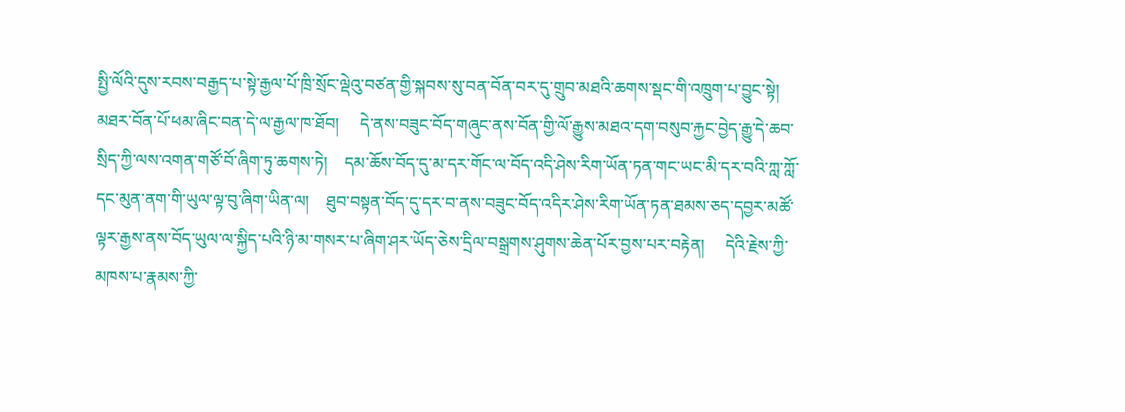སྤྱི་ལོའི་དུས་རབས་བརྒྱད་པ་སྟེ་རྒྱལ་པོ་ཁྲི་སྲོང་ལྡེའུ་བཙན་གྱི་སྐབས་སུ་བན་བོན་བར་དུ་གྲུབ་མཐའི་ཆགས་སྡང་གི་འཁྲུག་པ་བྱུང་སྟེ།   མཐར་བོན་པོ་ཕམ་ཞིང་བན་དེ་ལ་རྒྱལ་ཁ་ཐོབ།     དེ་ནས་བཟུང་བོད་གཞུང་ནས་བོན་གྱི་ལོ་རྒྱུས་མཐའ་དག་བསུབ་རྐྱང་བྱེད་རྒྱུ་དེ་ཆབ་སྲིད་ཀྱི་ལས་འགན་གཙོ་བོ་ཞིག་ཏུ་ཆགས་ཏེ།    དམ་ཆོས་བོད་དུ་མ་དར་གོང་ལ་བོད་འདི་ཤེས་རིག་ཡོན་ཏན་གང་ཡང་མི་དར་བའི་ཀླ་ཀློ་དང་མུན་ནག་གི་ཡུལ་ལྟ་བུ་ཞིག་ཡིན་ལ།    ཐུབ་བསྟན་བོད་དུ་དར་བ་ནས་བཟུང་བོད་འདིར་ཤེས་རིག་ཡོན་ཏན་ཐམས་ཅད་དབྱར་མཚོ་ལྟར་རྒྱས་ནས་བོད་ཡུལ་ལ་སྐྱིད་པའི་ཉི་མ་གསར་པ་ཞིག་ཤར་ཡོད་ཅེས་དྲིལ་བསྒྲགས་ཤུགས་ཆེན་པོར་བྱས་པར་བརྟེན།     དེའི་རྗེས་ཀྱི་མཁས་པ་རྣམས་ཀྱི་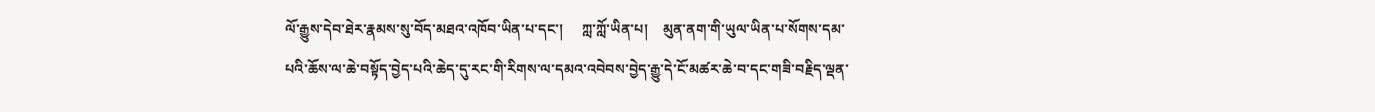ལོ་རྒྱུས་དེབ་ཐེར་རྣམས་སུ་བོད་མཐའ་འཁོབ་ཡིན་པ་དང་།     ཀླ་ཀློ་ཡིན་པ།    མུན་ནག་གི་ཡུལ་ཡིན་པ་སོགས་དམ་པའི་ཆོས་ལ་ཆེ་བསྟོད་བྱེད་པའི་ཆེད་དུ་རང་གི་རིགས་ལ་དམའ་འབེབས་བྱེད་རྒྱུ་དེ་ངོ་མཚར་ཆེ་བ་དང་གཟི་བརྗིད་ལྡན་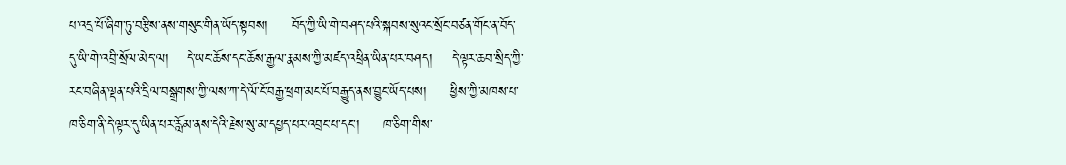པ་འདྲ་པོ་ཞིག་ཏུ་བརྩིས་ནས་གསུང་གིན་ཡོད་སྟབས།     བོད་ཀྱི་ཡི་གེ་བཤད་པའི་སྐབས་སུའང་སྲོང་བཙན་གོང་ན་བོད་དུ་ཡི་གེ་འབྲི་སྲོལ་མེད་ལ།    དེ་ཡང་ཆོས་དང་ཆོས་རྒྱལ་རྣམས་ཀྱི་མཛད་འཕྲིན་ཡིན་པར་བཤད།    དེ་ལྟར་ཆབ་སྲིད་ཀྱི་རང་བཞིན་ལྡན་པའི་དྲིལ་བསྒྲགས་ཀྱི་ལས་ཀ་དེ་ལོ་ངོ་བརྒྱ་ཕྲག་མང་པོ་བརྒྱུད་ནས་བྱུང་ཡོད་པས།     ཕྱིས་ཀྱི་མཁས་པ་ཁ་ཅིག་ནི་དེ་ལྟར་དུ་ཡིན་པར་རློམ་ནས་དེའི་རྗེས་སུ་མ་དཔྱད་པར་འབྲང་པ་དང་།     ཁ་ཅིག་གིས་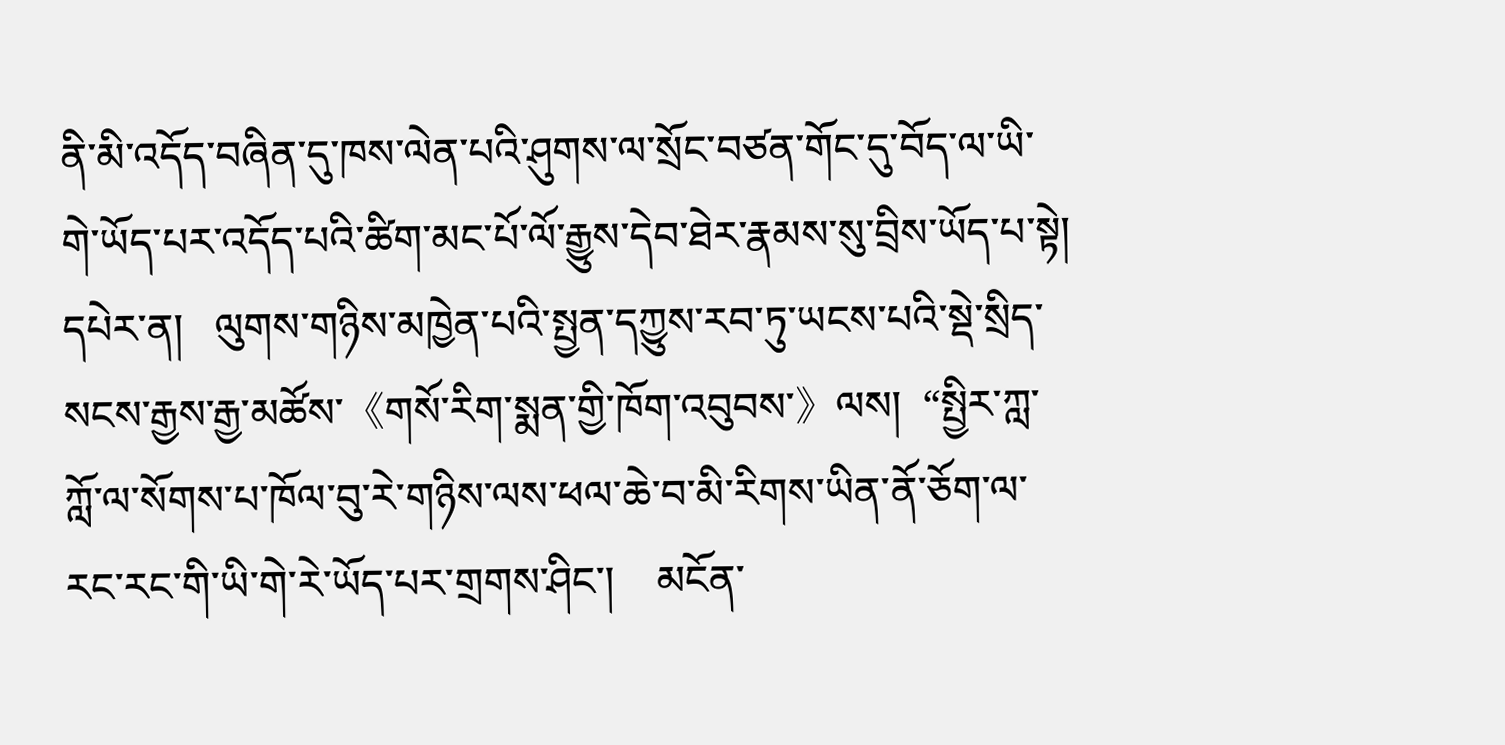ནི་མི་འདོད་བཞིན་དུ་ཁས་ལེན་པའི་ཤུགས་ལ་སྲོང་བཙན་གོང་དུ་བོད་ལ་ཡི་གེ་ཡོད་པར་འདོད་པའི་ཚིག་མང་པོ་ལོ་རྒྱུས་དེབ་ཐེར་རྣམས་སུ་བྲིས་ཡོད་པ་སྟེ།      དཔེར་ན།   ལུགས་གཉིས་མཁྱེན་པའི་སྤྱན་དཀྱུས་རབ་ཏུ་ཡངས་པའི་སྡེ་སྲིད་སངས་རྒྱས་རྒྱ་མཚོས་《གསོ་རིག་སྨན་གྱི་ཁོག་འབུབས་》ལས།  “སྤྱིར་ཀླ་ཀློ་ལ་སོགས་པ་ཁོལ་བུ་རེ་གཉིས་ལས་ཕལ་ཆེ་བ་མི་རིགས་ཡིན་ནོ་ཅོག་ལ་རང་རང་གི་ཡི་གེ་རེ་ཡོད་པར་གྲགས་ཤིང་།    མངོན་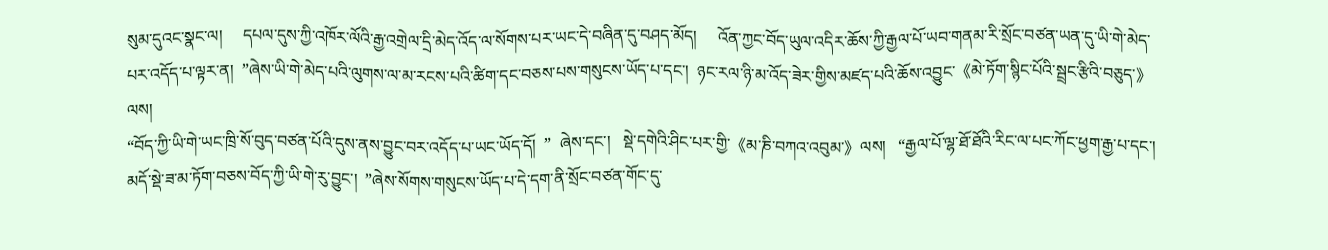སུམ་དུའང་སྣང་ལ།     དཔལ་དུས་ཀྱི་འཁོར་ལོའི་རྒྱ་འགྲེལ་དྲི་མེད་འོད་ལ་སོགས་པར་ཡང་དེ་བཞིན་དུ་བཤད་མོད།     འོན་ཀྱང་བོད་ཡུལ་འདིར་ཆོས་ཀྱི་རྒྱལ་པོ་ཡབ་གནམ་རི་སྲོང་བཙན་ཡན་དུ་ཡི་གེ་མེད་པར་འདོད་པ་ལྟར་ན།  ”ཞེས་ཡི་གེ་མེད་པའི་ལུགས་ལ་མ་རངས་པའི་ཚིག་དང་བཅས་པས་གསུངས་ཡོད་པ་དང་།  ཉང་རལ་ཉི་མ་འོད་ཟེར་གྱིས་མཛད་པའི་ཆོས་འབྱུང་《མེ་ཏོག་སྙིང་པོའི་སྦྲང་རྩིའི་བཅུད་》  ལས།
“བོད་ཀྱི་ཡི་གེ་ཡང་ཁྲི་སོ་བུད་བཙན་པོའི་དུས་ནས་བྱུང་བར་འདོད་པ་ཡང་ཡོད་དོ།  ”  ཞེས་དང་།   སྡེ་དགེའི་ཤིང་པར་གྱི་《མ་ཎི་བཀའ་འབུམ་》ལས།   “རྒྱལ་པོ་ལྷ་ཐོ་ཐོའི་རིང་ལ་པང་ཀོང་ཕྱག་རྒྱ་པ་དང་།     མདོ་སྡེ་ཟ་མ་ཏོག་བཅས་བོད་ཀྱི་ཡི་གེ་རུ་བྱུང་།  ”ཞེས་སོགས་གསུངས་ཡོད་པ་དེ་དག་ནི་སྲོང་བཙན་གོང་དུ་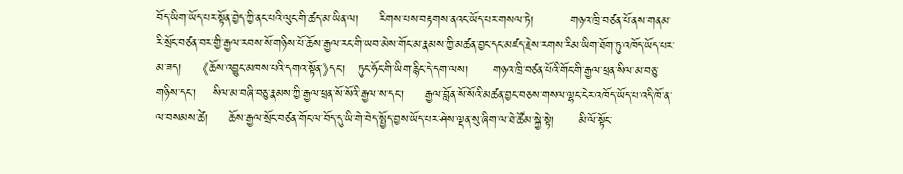བོད་ཡིག་ཡོད་པར་སྟོན་བྱེད་ཀྱི་ནང་པའི་ལུང་གི་ཚད་མ་ཡིན་ལ།     རིགས་པས་བརྟགས་ནའང་ཡོད་པར་གསལ་ཏེ།         གཉའ་ཁྲི་བཙན་པོ་ནས་གནམ་རི་སྲོང་བཙན་བར་གྱི་རྒྱལ་རབས་སོ་གཉིས་པོ་ཆོས་རྒྱལ་རང་གི་ཡབ་མེས་གོང་མ་རྣམས་ཀྱི་མཚན་བྱང་དང་མཛད་རྗེས་རགས་རིམ་ཡིག་ཐོག་ཏུ་འཁོད་ཡོད་པར་མ་ཟད།     《ཆོས་འབྱུང་མཁས་པའི་དགའ་སྟོན་》དང་།   ཏུང་ཧོང་གི་ཡིག་རྙིང་དེ་དག་ལས།      གཉའ་ཁྲི་བཙན་པོའི་གོང་གི་རྒྱལ་ཕྲན་སིལ་མ་བཅུ་གཉིས་དང་།    སིལ་མ་བཞི་བཅུ་རྣམས་ཀྱི་རྒྱལ་ཕྲན་སོ་སོའི་རྒྱལ་ས་དང་།     རྒྱལ་བློན་སོ་སོའི་མཚན་བྱང་བཅས་གསལ་ལྷང་ངེར་འཁོད་ཡོད་པ་འདི་ཁོ་ན་ལ་བསམས་ཚེ།     ཆོས་རྒྱལ་སྲོང་བཙན་གོང་ལ་བོད་དུ་ཡི་གེ་བེད་སྤྱོད་བྱས་ཡོད་པར་ཤེས་ལྡན་སུ་ཞིག་ལ་ཐེ་ཚོམ་སྐྱེ་སྟེ།      མི་ལོ་སྟོང་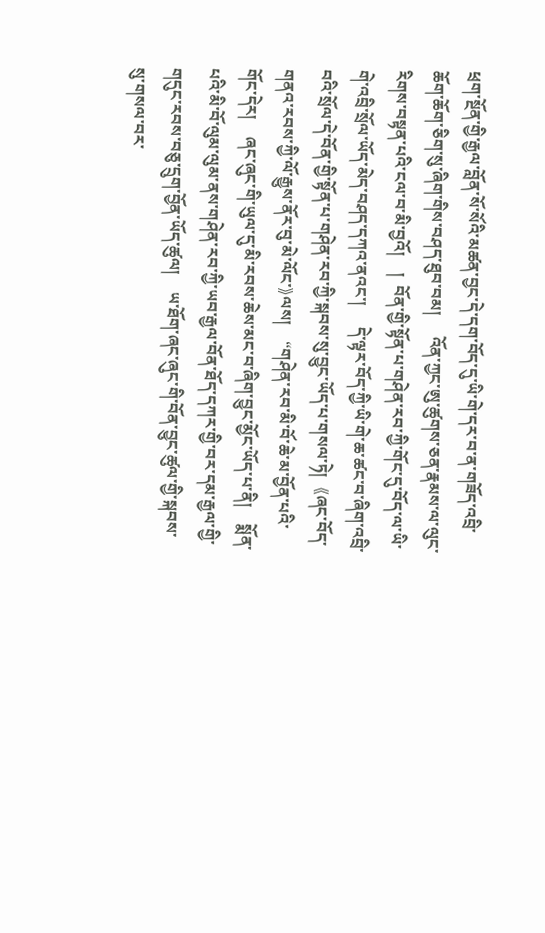ཕྲག་སྔོན་གྱི་རྒྱལ་བློན་སོ་སོའི་མཚན་བྱང་དེ་དག་བོད་དུ་ཡི་གེ་དར་བ་ན་གཟོད་འབྲི་ཆོག་ཆོག་ཅིག་སུ་ཞིག་གིས་བཤད་ཐུབ་བམ།     འོན་ཀྱང་ཨུ་ཚུགས་ཅན་རྣམས་ལ་ལུང་རིགས་བསྟན་པའི་ངལ་བ་མི་བྱའོ།    །  བོན་གྱི་སྟོན་པ་གཤེན་རབ་ཀྱི་གོང་དུ་བོད་ལ་ཡི་གེ་འབྲི་སྲོལ་ཡོད་མེད་བཤད་དཀའ་ནའང་།     དེ་ལྟར་བོད་ཀྱི་ཡི་གེ་ཆ་ཚང་བ་ཞིག་འབྲི་བའི་སྲོལ་དེ་བོན་གྱི་སྟོན་པ་གཤེན་རབ་ཀྱི་སྐབས་སུ་བྱུང་ཡོད་པ་གསལ་ཏེ།  《ཞང་བོད་གནའ་རབས་ཀྱི་ལོ་རྒྱུས་ནོར་བུ་མེ་ལོང་》ལས།    “གཤེན་རབ་མི་བོ་ཆེ་མ་བྱོན་པའི་གོང་དེར།    ཞང་ཞུང་གི་ཡུལ་དུ་མི་རབས་ཆེས་མང་བ་ཞིག་བྱུང་མྱོང་ཡོད་པ་ནི།    སྨོན་པའི་མི་བོ་ལུམ་ལུམ་ནས་གཤེན་རབ་ཀྱི་ཡབ་རྒྱལ་བོན་ཐོད་དཀར་གྱི་བར་དམ་རྒྱལ་གྱི་གདུང་རབས་བཅུ་དྲུག་བྱོན་ཡོད་ཚུལ།    ཡ་ཐོག་ཞང་ཞུང་གི་བོན་བྱུང་ཚུལ་གྱི་སྐབས་སུ་གསལ་བར་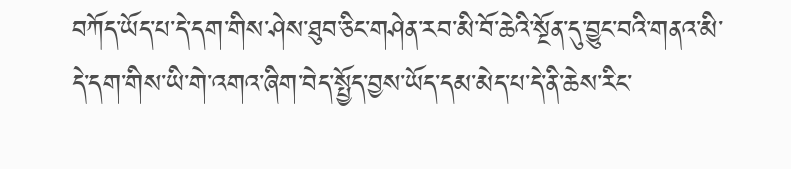བཀོད་ཡོད་པ་དེ་དག་གིས་ཤེས་ཐུབ་ཅིང་གཤེན་རབ་མི་བོ་ཆེའི་སྔོན་དུ་བྱུང་བའི་གནའ་མི་དེ་དག་གིས་ཡི་གེ་འགའ་ཞིག་བེད་སྤྱོད་བྱས་ཡོད་དམ་མེད་པ་དེ་ནི་ཆེས་རིང་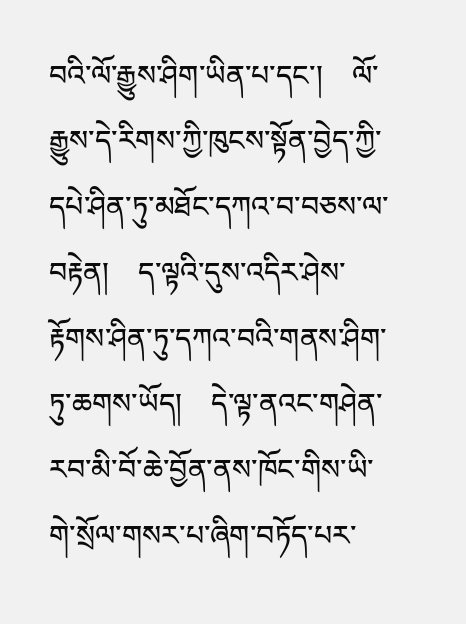བའི་ལོ་རྒྱུས་ཤིག་ཡིན་པ་དང་།    ལོ་རྒྱུས་དེ་རིགས་ཀྱི་ཁུངས་སྟོན་བྱེད་ཀྱི་དཔེ་ཤིན་ཏུ་མཐོང་དཀའ་བ་བཅས་ལ་བརྟེན།    ད་ལྟའི་དུས་འདིར་ཤེས་རྟོགས་ཤིན་ཏུ་དཀའ་བའི་གནས་ཤིག་ཏུ་ཆགས་ཡོད།    དེ་ལྟ་ནའང་གཤེན་རབ་མི་བོ་ཆེ་བྱོན་ནས་ཁོང་གིས་ཡི་གེ་སྲོལ་གསར་པ་ཞིག་བཏོད་པར་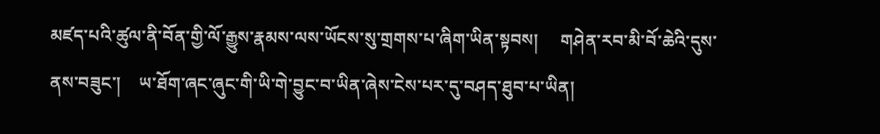མཛད་པའི་ཚུལ་ནི་བོན་གྱི་ལོ་རྒྱུས་རྣམས་ལས་ཡོངས་སུ་གྲགས་པ་ཞིག་ཡིན་སྟབས།     གཤེན་རབ་མི་བོ་ཆེའི་དུས་ནས་བཟུང་།    ཡ་ཐོག་ཞང་ཞུང་གི་ཡི་གེ་བྱུང་བ་ཡིན་ཞེས་ངེས་པར་དུ་བཤད་ཐུབ་པ་ཡིན།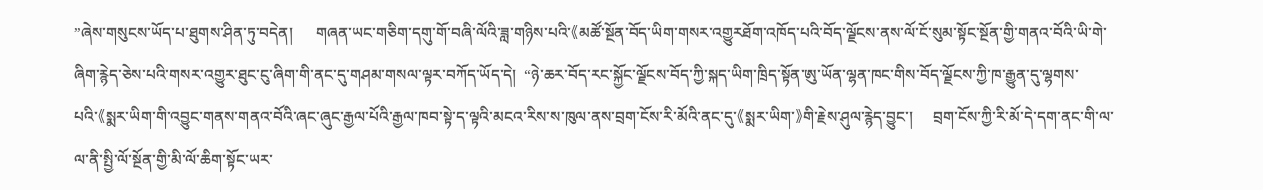”ཞེས་གསུངས་ཡོད་པ་ཐུགས་ཤིན་ཏུ་བདེན།      གཞན་ཡང་གཅིག་དགུ་གོ་བཞི་ལོའི་ཟླ་གཉིས་པའི་《མཚོ་སྔོན་བོད་ཡིག་གསར་འགྱུརཐོག་འཁོད་པའི་བོད་ལྗོངས་ནས་ལོ་ངོ་སུམ་སྟོང་སྔོན་གྱི་གནའ་བོའི་ཡི་གེ་ཞིག་རྙེད་ཅེས་པའི་གསར་འགྱུར་ཐུང་ངུ་ཞིག་གི་ནང་དུ་གཤམ་གསལ་ལྟར་བཀོད་ཡོད་དེ།  “ཉེ་ཆར་བོད་རང་སྐྱོང་ལྗོངས་བོད་ཀྱི་སྐད་ཡིག་ཁྲིད་སྟོན་ཨུ་ཡོན་ལྷན་ཁང་གིས་བོད་ལྗོངས་ཀྱི་ཁ་རྒྱུན་དུ་ལྷགས་པའི་《སྨར་ཡིག་གི་འབྱུང་གནས་གནའ་བོའི་ཞང་ཞུང་རྒྱལ་པོའི་རྒྱལ་ཁབ་སྟེ་ད་ལྟའི་མངའ་རིས་ས་ཁུལ་ནས་བྲག་ངོས་རི་མོའི་ནང་དུ་《སྨར་ཡིག་》གི་རྗེས་ཤུལ་རྙེད་བྱུང་།     བྲག་ངོས་ཀྱི་རི་མོ་དེ་དག་ནང་གི་ལ་ལ་ནི་སྤྱི་ལོ་སྔོན་གྱི་མི་ལོ་ཆིག་སྟོང་ཡར་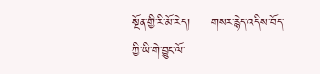སྔོན་གྱི་རི་མོ་རེད།     གསར་རྙེད་འདིས་བོད་ཀྱི་ཡི་གེ་བྱུང་ལོ་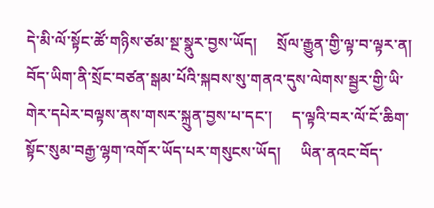དེ་མི་ལོ་སྟོང་ཚོ་གཉིས་ཙམ་སྔ་སྣུར་བྱས་ཡོད།     སྲོལ་རྒྱུན་གྱི་ལྟ་བ་ལྟར་ན།     བོད་ཡིག་ནི་སྲོང་བཙན་སྒམ་པོའི་སྐབས་སུ་གནའ་དུས་ལེགས་སྦྱར་གྱི་ཡི་གེར་དཔེར་བལྟས་ནས་གསར་སྐྲུན་བྱས་པ་དང་།     ད་ལྟའི་བར་ལོ་ངོ་ཆིག་སྟོང་སུམ་བརྒྱ་ལྷག་འགོར་ཡོད་པར་གསུངས་ཡོད།     ཡིན་ནའང་བོད་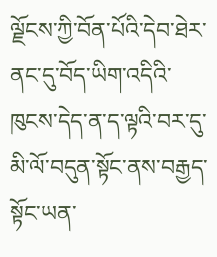ལྗོངས་ཀྱི་བོན་པོའི་དེབ་ཐེར་ནང་དུ་བོད་ཡིག་འདིའི་ཁུངས་དེད་ན་ད་ལྟའི་བར་དུ་མི་ལོ་བདུན་སྟོང་ནས་བརྒྱད་སྟོང་ཡན་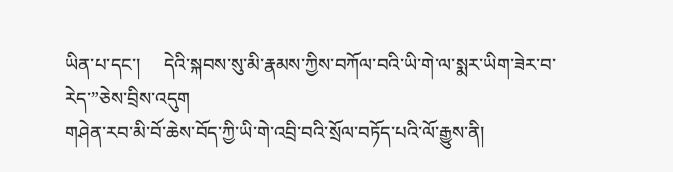ཡིན་པ་དང་།     དེའི་སྐབས་སུ་མི་རྣམས་ཀྱིས་བཀོལ་བའི་ཡི་གེ་ལ་སྨར་ཡིག་ཟེར་བ་རེད་”ཅེས་བྲིས་འདུག
གཤེན་རབ་མི་བོ་ཆེས་བོད་ཀྱི་ཡི་གེ་འབྲི་བའི་སྲོལ་བཏོད་པའི་ལོ་རྒྱུས་ནི།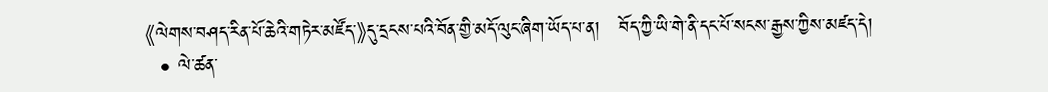《ལེགས་བཤད་རིན་པོ་ཆེའི་གཏེར་མཛོད་》དུ་དྲངས་པའི་བོན་གྱི་མདོ་ལུང་ཞིག་ཡོད་པ་ན།   བོད་ཀྱི་ཡི་གེ་ནི་དང་པོ་སངས་རྒྱས་ཀྱིས་མཛད་དེ།
  • ལེ་ཚན་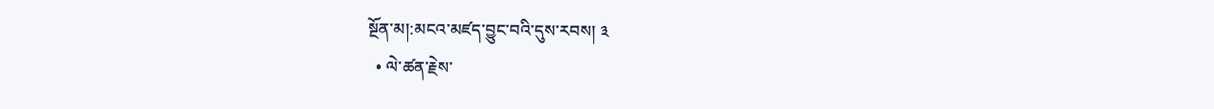སྔོན་མ།:མངའ་མཛད་བྱུང་བའི་དུས་རབས། ༣
  • ལེ་ཚན་རྗེས་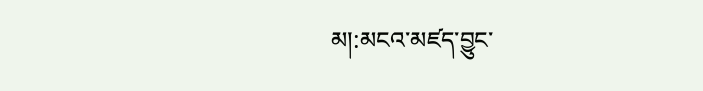མ།:མངའ་མཛད་བྱུང་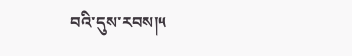བའི་དུས་རབས།༥